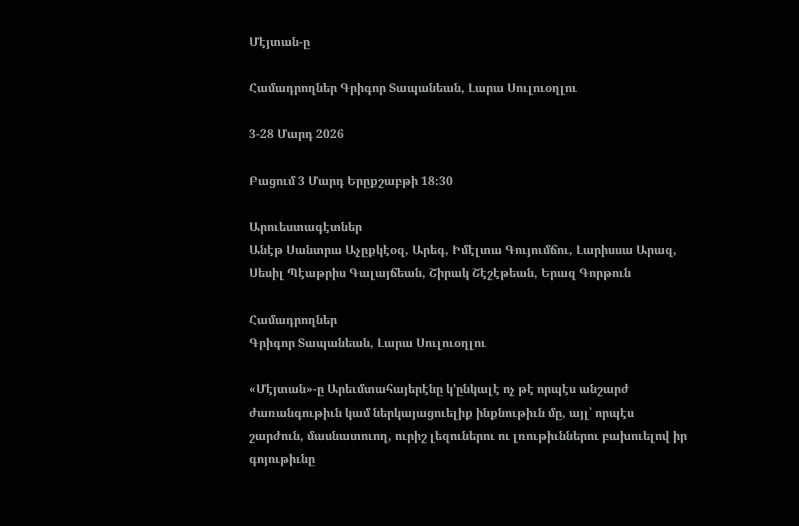Մէյտան-ը

Համադրողներ Գրիգոր Տապանեան, Լարա Սուլուօղլու

3-28 Մարդ 2026

Բացում 3 Մարդ Երըքշաբթի 18։30

Արուեստագէտներ
Անէթ Սանտրա Աչըքկէօզ, Արեգ, Իմէլտա Գույումճու, Լարիսսա Արազ, Սեսիլ Պէաթրիս Գալայճեան, Շիրակ Շէշէթեան, Երազ Գորթուն

Համադրողներ
Գրիգոր Տապանեան, Լարա Սուլուօղլու

«Մէյտան»-ը Արեւմտահայերէնը կ’ընկալէ ոչ թէ որպէս անշարժ ժառանգութիւն կամ ներկայացուելիք ինքնութիւն մը, այլ՝ որպէս շարժուն, մասնատուող, ուրիշ լեզուներու ու լռութիւններու բախուելով իր գոյութիւնը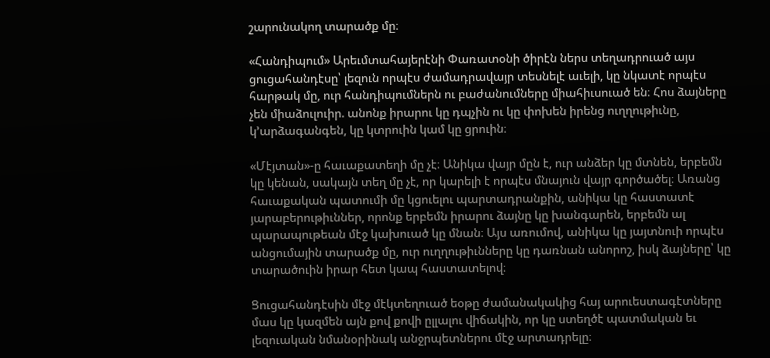շարունակող տարածք մը։

«Հանդիպում» Արեւմտահայերէնի Փառատօնի ծիրէն ներս տեղադրուած այս ցուցահանդէսը՝ լեզուն որպէս ժամադրավայր տեսնելէ աւելի, կը նկատէ որպէս հարթակ մը, ուր հանդիպումներն ու բաժանումները միահիւսուած են։ Հոս ձայները չեն միաձուլուիր. անոնք իրարու կը դպչին ու կը փոխեն իրենց ուղղութիւնը, կ’արձագանգեն, կը կտրուին կամ կը ցրուին։

«Մէյտան»-ը հաւաքատեղի մը չէ։ Անիկա վայր մըն է, ուր անձեր կը մտնեն, երբեմն կը կենան, սակայն տեղ մը չէ, որ կարելի է որպէս մնայուն վայր գործածել։ Առանց հաւաքական պատումի մը կցուելու պարտադրանքին, անիկա կը հաստատէ յարաբերութիւններ, որոնք երբեմն իրարու ձայնը կը խանգարեն, երբեմն ալ պարապութեան մէջ կախուած կը մնան։ Այս առումով, անիկա կը յայտնուի որպէս անցումային տարածք մը, ուր ուղղութիւնները կը դառնան անորոշ, իսկ ձայները՝ կը տարածուին իրար հետ կապ հաստատելով։

Ցուցահանդէսին մէջ մէկտեղուած եօթը ժամանակակից հայ արուեստագէտները մաս կը կազմեն այն քով քովի ըլլալու վիճակին, որ կը ստեղծէ պատմական եւ լեզուական նմանօրինակ անջրպետներու մէջ արտադրելը։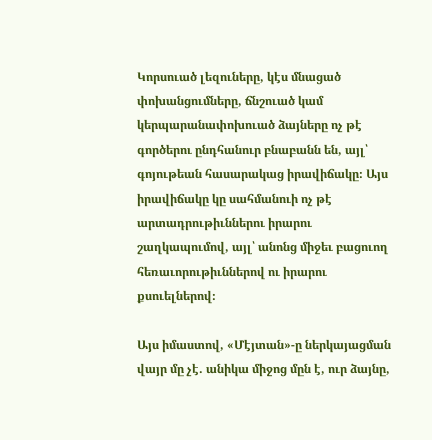Կորսուած լեզուները, կէս մնացած փոխանցումները, ճնշուած կամ կերպարանափոխուած ձայները ոչ թէ գործերու ընդհանուր բնաբանն են, այլ՝ գոյութեան հասարակաց իրավիճակը։ Այս իրավիճակը կը սահմանուի ոչ թէ արտադրութիւններու իրարու շաղկապումով, այլ՝ անոնց միջեւ բացուող հեռաւորութիւններով ու իրարու քսուելներով։

Այս իմաստով, «Մէյտան»-ը ներկայացման վայր մը չէ. անիկա միջոց մըն է, ուր ձայնը,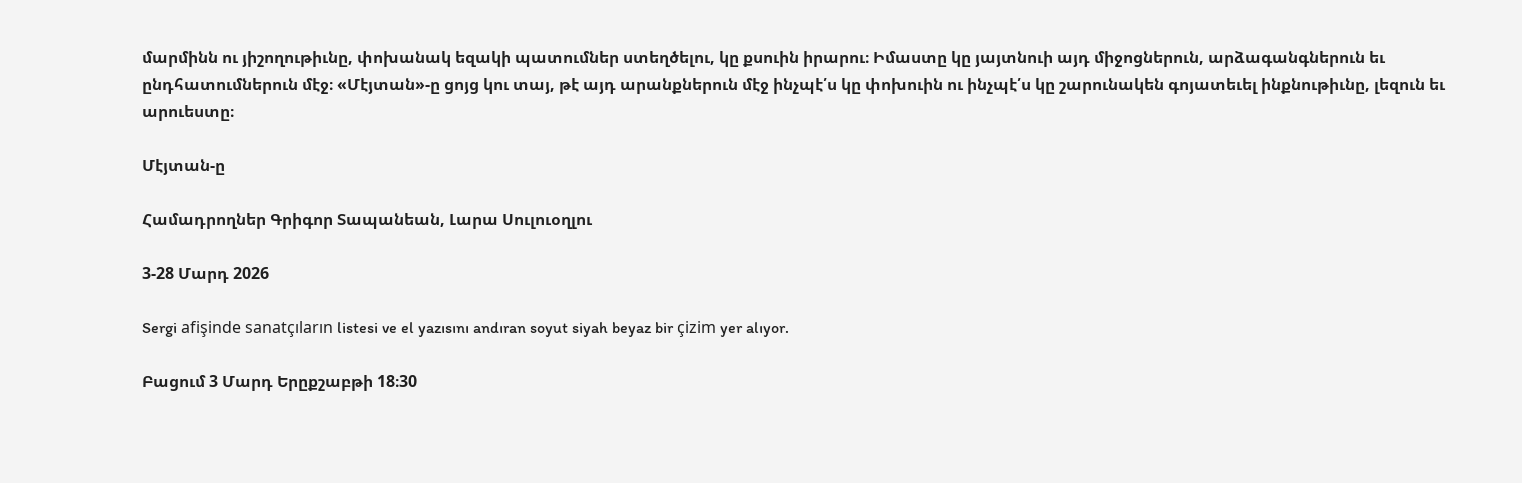մարմինն ու յիշողութիւնը, փոխանակ եզակի պատումներ ստեղծելու, կը քսուին իրարու։ Իմաստը կը յայտնուի այդ միջոցներուն, արձագանգներուն եւ ընդհատումներուն մէջ։ «Մէյտան»-ը ցոյց կու տայ, թէ այդ արանքներուն մէջ ինչպէ՛ս կը փոխուին ու ինչպէ՛ս կը շարունակեն գոյատեւել ինքնութիւնը, լեզուն եւ արուեստը։

Մէյտան-ը

Համադրողներ Գրիգոր Տապանեան, Լարա Սուլուօղլու

3-28 Մարդ 2026

Sergi afişinde sanatçıların listesi ve el yazısını andıran soyut siyah beyaz bir çizim yer alıyor.

Բացում 3 Մարդ Երըքշաբթի 18։30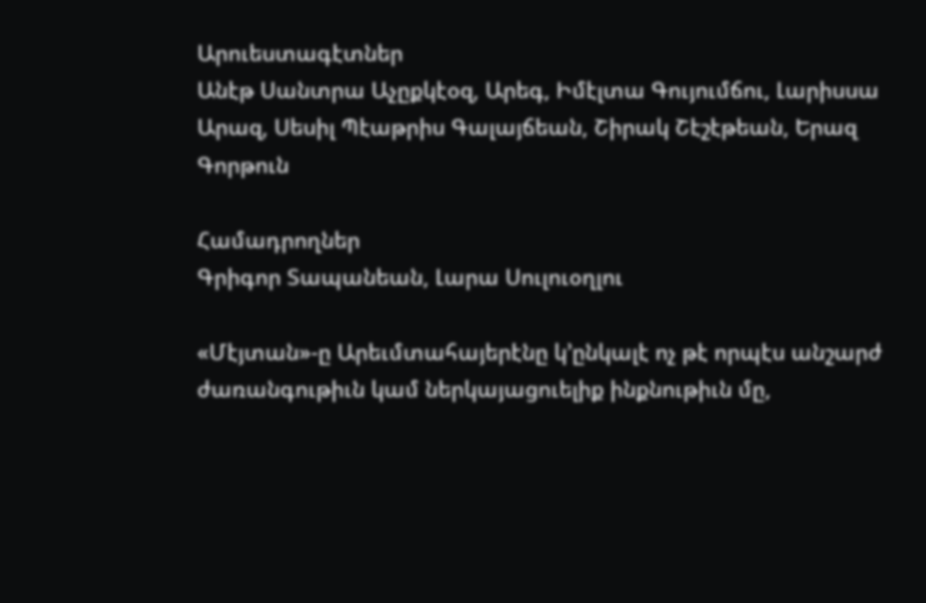Արուեստագէտներ
Անէթ Սանտրա Աչըքկէօզ, Արեգ, Իմէլտա Գույումճու, Լարիսսա Արազ, Սեսիլ Պէաթրիս Գալայճեան, Շիրակ Շէշէթեան, Երազ Գորթուն

Համադրողներ
Գրիգոր Տապանեան, Լարա Սուլուօղլու

«Մէյտան»-ը Արեւմտահայերէնը կ’ընկալէ ոչ թէ որպէս անշարժ ժառանգութիւն կամ ներկայացուելիք ինքնութիւն մը,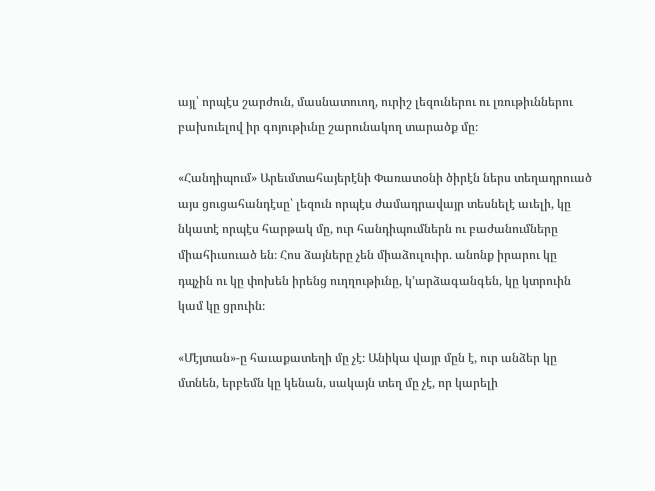այլ՝ որպէս շարժուն, մասնատուող, ուրիշ լեզուներու ու լռութիւններու բախուելով իր գոյութիւնը շարունակող տարածք մը։

«Հանդիպում» Արեւմտահայերէնի Փառատօնի ծիրէն ներս տեղադրուած այս ցուցահանդէսը՝ լեզուն որպէս ժամադրավայր տեսնելէ աւելի, կը նկատէ որպէս հարթակ մը, ուր հանդիպումներն ու բաժանումները միահիւսուած են։ Հոս ձայները չեն միաձուլուիր. անոնք իրարու կը դպչին ու կը փոխեն իրենց ուղղութիւնը, կ’արձագանգեն, կը կտրուին կամ կը ցրուին։

«Մէյտան»-ը հաւաքատեղի մը չէ։ Անիկա վայր մըն է, ուր անձեր կը մտնեն, երբեմն կը կենան, սակայն տեղ մը չէ, որ կարելի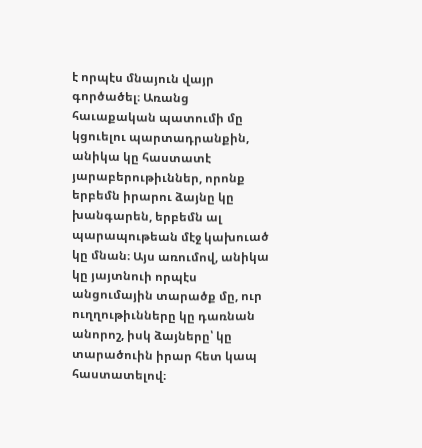է որպէս մնայուն վայր գործածել։ Առանց հաւաքական պատումի մը կցուելու պարտադրանքին, անիկա կը հաստատէ յարաբերութիւններ, որոնք երբեմն իրարու ձայնը կը խանգարեն, երբեմն ալ պարապութեան մէջ կախուած կը մնան։ Այս առումով, անիկա կը յայտնուի որպէս անցումային տարածք մը, ուր ուղղութիւնները կը դառնան անորոշ, իսկ ձայները՝ կը տարածուին իրար հետ կապ հաստատելով։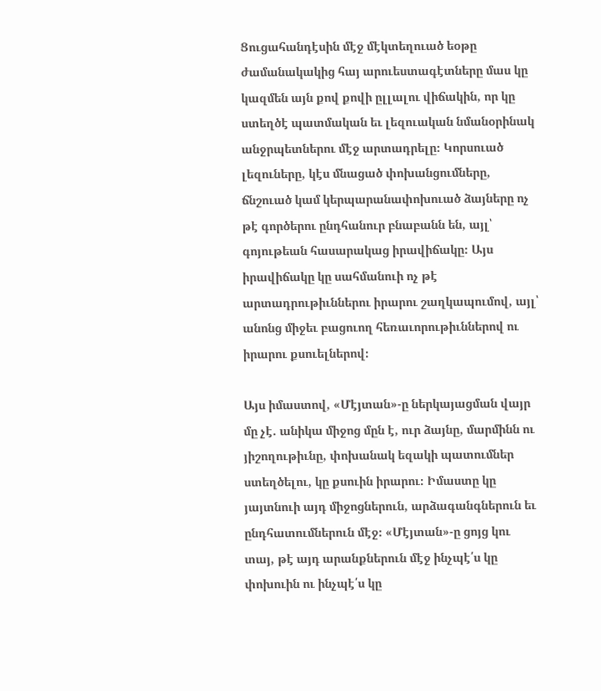Ցուցահանդէսին մէջ մէկտեղուած եօթը ժամանակակից հայ արուեստագէտները մաս կը կազմեն այն քով քովի ըլլալու վիճակին, որ կը ստեղծէ պատմական եւ լեզուական նմանօրինակ անջրպետներու մէջ արտադրելը։ Կորսուած լեզուները, կէս մնացած փոխանցումները, ճնշուած կամ կերպարանափոխուած ձայները ոչ թէ գործերու ընդհանուր բնաբանն են, այլ՝ գոյութեան հասարակաց իրավիճակը։ Այս իրավիճակը կը սահմանուի ոչ թէ արտադրութիւններու իրարու շաղկապումով, այլ՝ անոնց միջեւ բացուող հեռաւորութիւններով ու իրարու քսուելներով։

Այս իմաստով, «Մէյտան»-ը ներկայացման վայր մը չէ. անիկա միջոց մըն է, ուր ձայնը, մարմինն ու յիշողութիւնը, փոխանակ եզակի պատումներ ստեղծելու, կը քսուին իրարու։ Իմաստը կը յայտնուի այդ միջոցներուն, արձագանգներուն եւ ընդհատումներուն մէջ։ «Մէյտան»-ը ցոյց կու տայ, թէ այդ արանքներուն մէջ ինչպէ՛ս կը փոխուին ու ինչպէ՛ս կը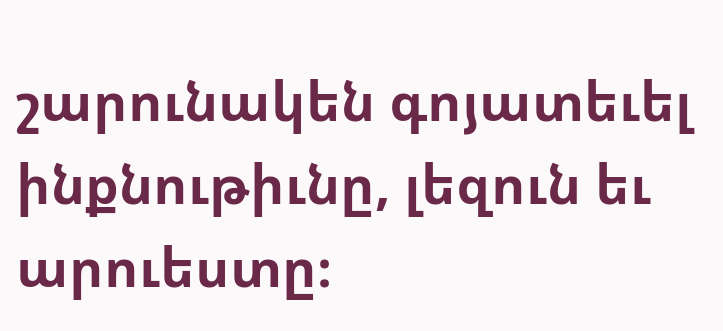շարունակեն գոյատեւել ինքնութիւնը, լեզուն եւ արուեստը։